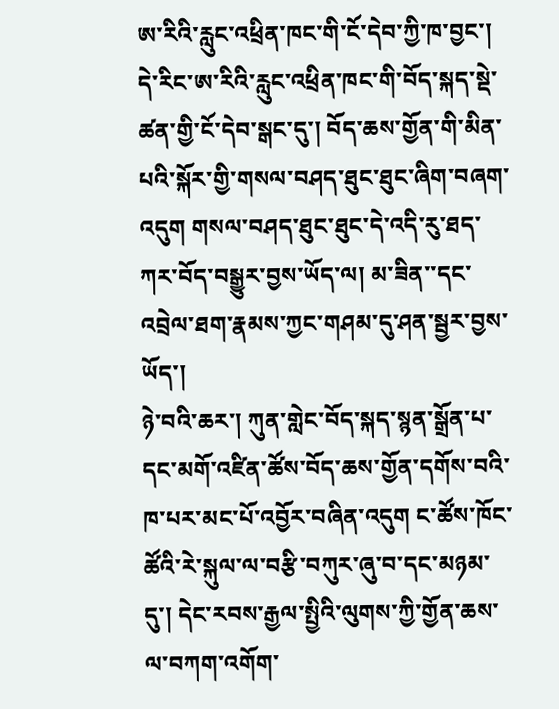ཨ་རིའི་རླུང་འཕྲིན་ཁང་གི་ངོ་དེབ་ཀྱི་ཁ་བྱང་།
དེ་རིང་ཨ་རིའི་རླུང་འཕྲིན་ཁང་གི་བོད་སྐད་སྡེ་ཚན་གྱི་ངོ་དེབ་སྒང་དུ་། བོད་ཆས་གྱོན་གི་མིན་པའི་སྐོར་གྱི་གསལ་བཤད་ཐུང་ཐུང་ཞིག་བཞག་འདུག གསལ་བཤད་ཐུང་ཐུང་དེ་འདི་རུ་ཐད་ཀར་བོད་བསྒྱུར་བྱས་ཡོད་ལ། མ་ཟིན་་དང་འབྲེལ་ཐག་རྣམས་ཀྱང་གཤམ་དུ་ཤན་སྦྱར་བྱས་ཡོད་།
ཉེ་བའི་ཆར་། ཀུན་གླེང་བོད་སྐད་སྙན་སྒྲོན་པ་དང་མགོ་འཛིན་ཚོས་བོད་ཆས་གྱོན་དགོས་བའི་ཁ་པར་མང་པོ་འབྱོར་བཞིན་འདུག ང་ཚོས་ཁོང་ཚོའི་རེ་སྐུལ་ལ་བརྩི་བཀུར་ཞུ་བ་དང་མཉམ་དུ་། དེང་རབས་རྒྱལ་སྤྱིའི་ལུགས་ཀྱི་གྱོན་ཆས་ལ་བཀག་འགོག་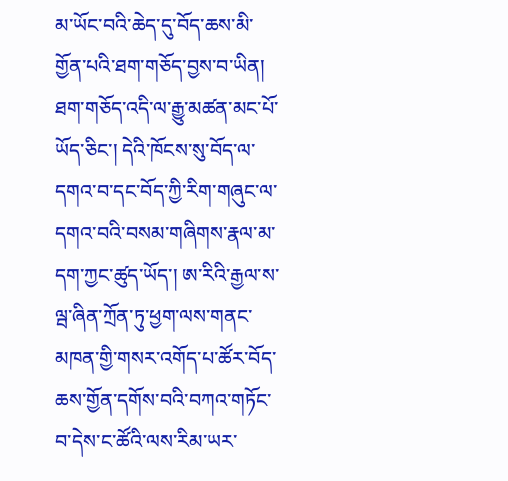མ་ཡོང་བའི་ཆེད་དུ་བོད་ཆས་མི་གྱོན་པའི་ཐག་གཅོད་བྱས་བ་ཡིན། ཐག་གཅོད་འདི་ལ་རྒྱུ་མཚན་མང་པོ་ཡོད་ཅིང་། དེའི་ཁོངས་སུ་བོད་ལ་དགའ་བ་དང་བོད་ཀྱི་རིག་གཞུང་ལ་དགའ་བའི་བསམ་གཞིགས་རྣལ་མ་དག་ཀྱང་ཚུད་ཡོད་། ཨ་རིའི་རྒྱལ་ས་ལྦ་ཞིན་ཀྲོན་ཏུ་ཕྱག་ལས་གནང་མཁན་གྱི་གསར་འགོད་པ་ཚོར་བོད་ཆས་གྱོན་དགོས་བའི་བཀའ་གཏོང་བ་དེས་ང་ཚོའི་ལས་རིམ་ཡར་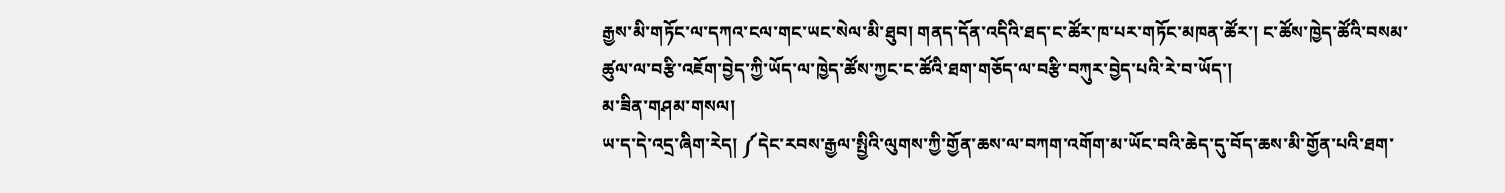རྒྱས་མི་གཏོང་ལ་དཀའ་ངལ་གང་ཡང་སེལ་མི་ཐུབ། གནད་དོན་འདིའི་ཐད་ང་ཚོར་ཁ་པར་གཏོང་མཁན་ཚོར་། ང་ཚོས་ཁྱེད་ཚོའི་བསམ་ཚུལ་ལ་བརྩི་འཇོག་བྱེད་ཀྱི་ཡོད་ལ་ཁྱེད་ཚོས་ཀྱང་ང་ཚོའི་ཐག་གཅོད་ལ་བརྩི་བཀུར་བྱེད་པའི་རེ་བ་ཡོད་།
མ་ཟིན་གཤམ་གསལ།
ཡ་ད་དེ་འདྲ་ཞིག་རེད། ༼དེང་རབས་རྒྱལ་སྤྱིའི་ལུགས་ཀྱི་གྱོན་ཆས་ལ་བཀག་འགོག་མ་ཡོང་བའི་ཆེད་དུ་བོད་ཆས་མི་གྱོན་པའི་ཐག་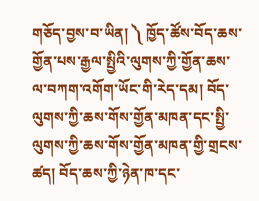གཅོད་བྱས་བ་ཡིན། ༽ ཁྱོད་ཚོས་བོད་ཆས་གྱོན་པས་རྒྱལ་སྤྱིའི་ལུགས་ཀྱི་གྱོན་ཆས་ལ་བཀག་འགོག་ཡོང་གི་རེད་དམ། བོད་ལུགས་ཀྱི་ཆས་གོས་གྱོན་མཁན་དང་སྤྱི་ལུགས་ཀྱི་ཆས་གོས་གྱོན་མཁན་གྱི་གྲངས་ཚད། བོད་ཆས་ཀྱི་ཉེན་ཁ་དང་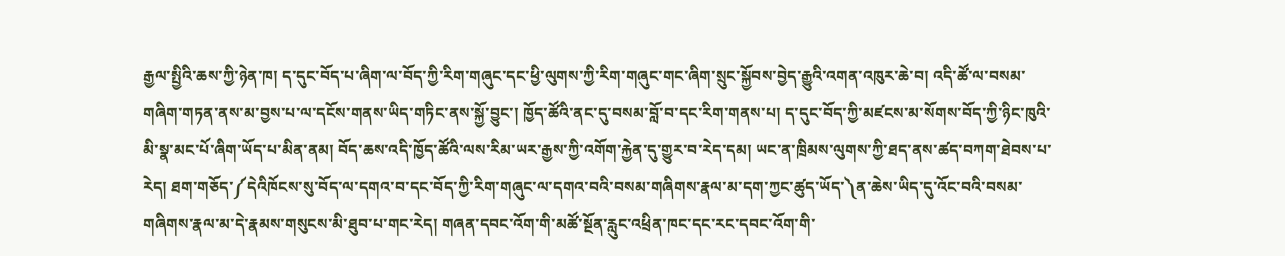རྒྱལ་སྤྱིའི་ཆས་ཀྱི་ཉེན་ཁ། ད་དུང་བོད་པ་ཞིག་ལ་བོད་ཀྱི་རིག་གཞུང་དང་ཕྱི་ལུགས་ཀྱི་རིག་གཞུང་གང་ཞིག་སྲུང་སྐྱོབས་བྱེད་རྒྱུའི་འགན་འཁུར་ཆེ་བ། འདི་ཚོ་ལ་བསམ་གཞིག་གཏན་ནས་མ་བྱས་པ་ལ་དངོས་གནས་ཡིད་གཏིང་ནས་སྐྱོ་བྱུང་། ཁྱོད་ཚོའི་ནང་དུ་བསམ་བློ་བ་དང་རིག་གནས་པ། ད་དུང་བོད་ཀྱི་མཛངས་མ་སོགས་བོད་ཀྱི་ཉིང་ཁུའི་མི་སྣ་མང་པོ་ཞིག་ཡོད་པ་མིན་ནམ། བོད་ཆས་འདི་ཁྱོད་ཚོའི་ལས་རིམ་ཡར་རྒྱས་ཀྱི་འགོག་རྐྱེན་དུ་གྱུར་བ་རེད་དམ། ཡང་ན་ཁྲིམས་ལུགས་ཀྱི་ཐད་ནས་ཚད་བཀག་ཐེབས་པ་རེད། ཐག་གཅོད་༼དེའིཁོངས་སུ་བོད་ལ་དགའ་བ་དང་བོད་ཀྱི་རིག་གཞུང་ལ་དགའ་བའི་བསམ་གཞིགས་རྣལ་མ་དག་ཀྱང་ཚུད་ཡོད་༽ན་ཆེས་ཡིད་དུ་འོང་བའི་བསམ་གཞིགས་རྣལ་མ་དེ་རྣམས་གསུངས་མི་ཐུབ་པ་གང་རེད། གཞན་དབང་འོག་གི་མཚོ་སྔོན་རླུང་འཕྲིན་ཁང་དང་རང་དབང་འོག་གི་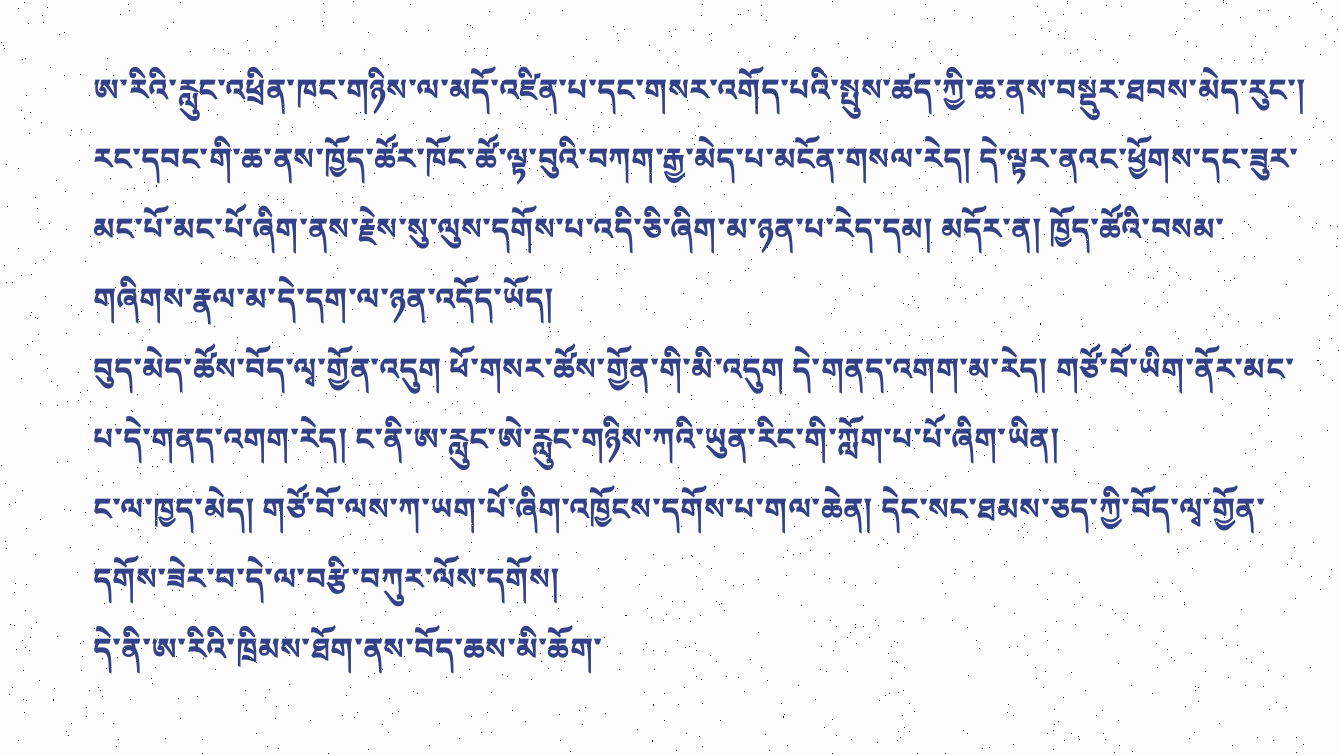ཨ་རིའི་རླུང་འཕྲིན་ཁང་གཉིས་ལ་མདོ་འཛིན་པ་དང་གསར་འགོད་པའི་སྤུས་ཚད་ཀྱི་ཆ་ནས་བསྡུར་ཐབས་མེད་རུང་། རང་དབང་གི་ཆ་ནས་ཁྱོད་ཚོར་ཁོང་ཚོ་ལྟ་བུའི་བཀག་རྒྱ་མེད་པ་མངོན་གསལ་རེད། དེ་ལྟར་ནའང་ཕྱོགས་དང་ཟུར་མང་པོ་མང་པོ་ཞིག་ནས་རྗེས་སུ་ལུས་དགོས་པ་འདི་ཅི་ཞིག་མ་ཉན་པ་རེད་དམ། མདོར་ན། ཁྱོད་ཚོའི་བསམ་གཞིགས་རྣལ་མ་དེ་དག་ལ་ཉན་འདོད་ཡོད།
བུད་མེད་ཚོས་བོད་ལྭ་གྱོན་འདུག ཕོ་གསར་ཚོས་གྱོན་གི་མི་འདུག དེ་གནད་འགག་མ་རེད། གཙོ་བོ་ཡིག་ནོར་མང་པ་དེ་གནད་འགག་རེད། ང་ནི་ཨ་རླུང་ཨེ་རླུང་གཉིས་ཀའི་ཡུན་རིང་གི་ཀློག་པ་པོ་ཞིག་ཡིན།
ང་ལ་ཁྱད་མེད། གཙོ་བོ་ལས་ཀ་ཡག་པོ་ཞིག་འཁྱོངས་དགོས་པ་གལ་ཆེན། དེང་སང་ཐམས་ཅད་ཀྱི་བོད་ལྭ་གྱོན་དགོས་ཟེར་བ་དེ་ལ་བརྩི་བཀུར་ལོས་དགོས།
དེ་ནི་ཨ་རིའི་ཁྲིམས་ཐོག་ནས་བོད་ཆས་མི་ཆོག་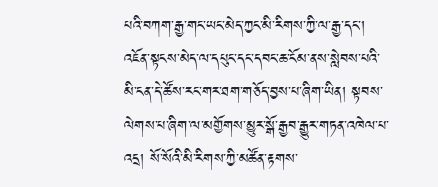པའི་བཀག་རྒྱ་གང་ཡང་མེད་ཀྱང་མི་རིགས་ཀྱི་ལ་རྒྱ་དང་། འཇོན་སྟངས་མེད་ལ་དཔུང་དང་དབང་ཆ་ངོམ་ནས་སླེབས་པའི་མི་ངན་དེ་ཚོས་རང་གར་ཐག་གཅོད་བྱས་པ་ཞིག་ཡིན། སྟབས་ལེགས་པ་ཞིག་ལ་མགྱོགས་མྱུར་སྒོ་རྒྱབ་རྒྱུར་གཏན་འཁེལ་པ་འདྲ། སོ་སོའི་མི་རིགས་ཀྱི་མཚོན་རྟགས་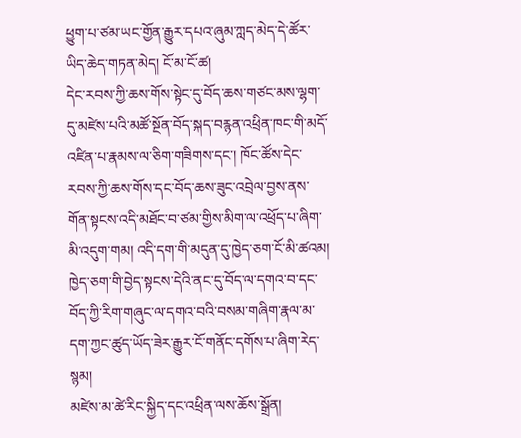ཕྱུག་པ་ཙམ་ཡང་གྱོན་རྒྱུར་དཔའ་ཞུམ་ཀླད་མེད་དེ་ཚོར་ཡིད་ཆེད་གཏན་མེད། ངོ་མ་ངོ་ཚ།
དེང་རབས་ཀྱི་ཆས་གོས་སྟེང་དུ་བོད་ཆས་གཙང་མས་ལྷག་དུ་མཛེས་པའི་མཚོ་སྔོན་བོད་སྐད་བརྙན་འཕྲིན་ཁང་གི་མདོ་འཛིན་པ་རྣམས་ལ་ཅིག་གཟིགས་དང་། ཁོང་ཚོས་དེང་རབས་ཀྱི་ཆས་གོས་དང་བོད་ཆས་ཟུང་འབྲེལ་བྱས་ནས་གོན་སྟངས་འདི་མཐོང་བ་ཙམ་གྱིས་མིག་ལ་འཕྲོད་པ་ཞིག་མི་འདུག་གམ། འདི་དག་གི་མདུན་དུ་ཁྱེད་ཅག་ངོ་མི་ཚའམ། ཁྱེད་ཅག་གི་བྱེད་སྟངས་དེའི་ནང་དུ་བོད་ལ་དགའ་བ་དང་བོད་ཀྱི་རིག་གཞུང་ལ་དགའ་བའི་བསམ་གཞིག་རྣལ་མ་དག་ཀྱང་ཚུད་ཡོད་ཟེར་རྒྱུར་ངོ་གནོང་དགོས་པ་ཞིག་རེད་སྙམ།
མཛེས་མ་ཚེ་རིང་སྐྱིད་དང་འཕྲིན་ལས་ཆོས་སྒྲོན།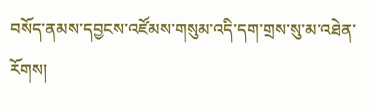བསོད་ནམས་དབྱངས་འཛོམས་གསུམ་འདི་དག་གྲས་སུ་མ་འཐེན་རོགས།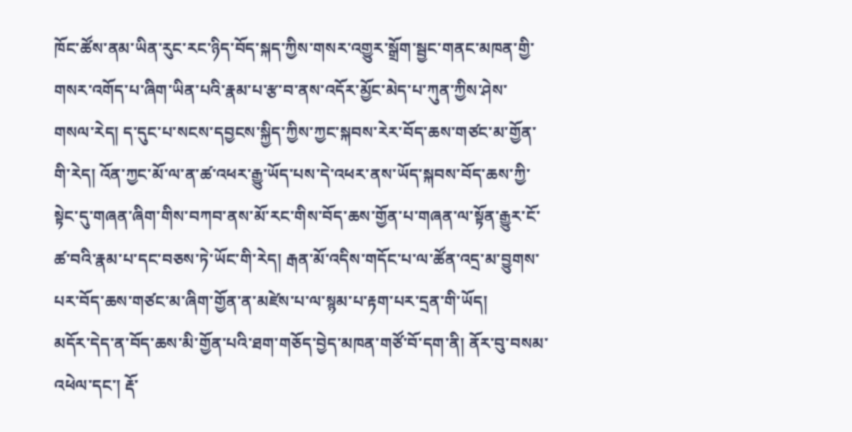ཁོང་ཚོས་ནམ་ཡིན་རུང་རང་ཉིད་བོད་སྐད་ཀྱིས་གསར་འགྱུར་སྒྲོག་སྦྱང་གནང་མཁན་གྱི་གསར་འགོད་པ་ཞིག་ཡིན་པའི་རྣམ་པ་རྩ་བ་ནས་འདོར་མྱོང་མེད་པ་ཀུན་ཀྱིས་ཤེས་གསལ་རེད། ད་དུང་པ་སངས་དབྱངས་སྐྱིད་ཀྱིས་ཀྱང་སྐབས་རེར་བོད་ཆས་གཙང་མ་གྱོན་གི་རེད། འོན་ཀྱང་མོ་ལ་ན་ཚ་འཕར་རྒྱུ་ཡོད་པས་དེ་འཕར་ནས་ཡོད་སྐབས་བོད་ཆས་ཀྱི་སྟེང་དུ་གཞན་ཞིག་གིས་བཀབ་ནས་མོ་རང་གིས་བོད་ཆས་གྱོན་པ་གཞན་ལ་སྟོན་རྒྱུར་ངོ་ཚ་བའི་རྣམ་པ་དང་བཅས་ཏེ་ཡོང་གི་རེད། རྒན་མོ་འདིས་གདོང་པ་ལ་ཚོན་འདྲ་མ་བྱུགས་པར་བོད་ཆས་གཙང་མ་ཞིག་གྱོན་ན་མཛེས་པ་ལ་སྙམ་པ་རྟག་པར་དྲན་གི་ཡོད།
མདོར་དེད་ན་བོད་ཆས་མི་གྱོན་པའི་ཐག་གཅོད་བྱེད་མཁན་གཙོ་བོ་དག་ནི། ནོར་བུ་བསམ་འཕེལ་དང་། རྡོ་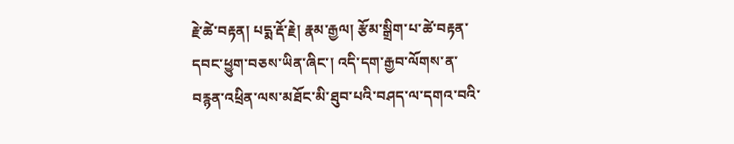རྗེ་ཚེ་བརྟན། པདྨ་རྡོ་རྗེ། རྣམ་རྒྱལ། རྩོམ་སྒྲིག་པ་ཚེ་བརྟན་དབང་ཕྱུག་བཅས་ཡིན་ཞིང་། འདི་དག་རྒྱབ་ལོགས་ན་བརྙན་འཕྲིན་ལས་མཐོང་མི་ཐུབ་པའི་བཤད་ལ་དགའ་བའི་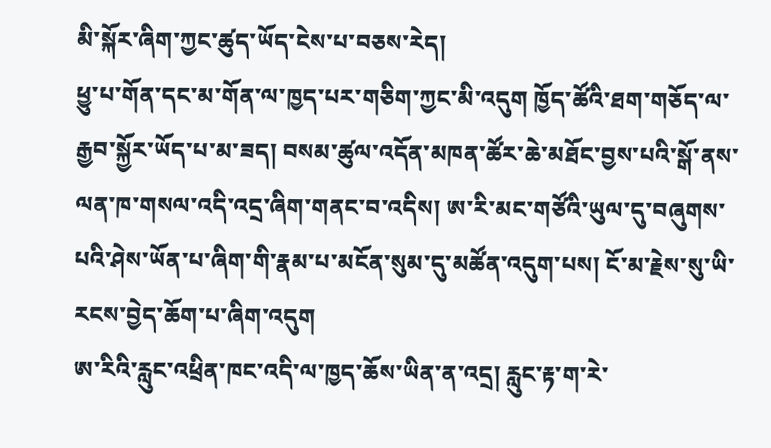མི་སྐོར་ཞིག་ཀྱང་ཚུད་ཡོད་ངེས་པ་བཅས་རེད།
ཕྱུ་པ་གོན་དང་མ་གོན་ལ་ཁྱད་པར་གཅིག་ཀྱང་མི་འདུག ཁྱོད་ཚོའི་ཐག་གཅོད་ལ་རྒྱབ་སྐྱོར་ཡོད་པ་མ་ཟད། བསམ་ཚུལ་འདོན་མཁན་ཚོར་ཆེ་མཐོང་བྱས་པའི་སྒོ་ནས་ལན་ཁ་གསལ་འདི་འདྲ་ཞིག་གནང་བ་འདིས། ཨ་རི་མང་གཙོའི་ཡུལ་དུ་བཞུགས་པའི་ཤེས་ཡོན་པ་ཞིག་གི་རྣམ་པ་མངོན་སུམ་དུ་མཚོན་འདུག་པས། ངོ་མ་རྗེས་སུ་ཡི་རངས་བྱེད་ཆོག་པ་ཞིག་འདུག
ཨ་རིའི་རླུང་འཕྲིན་ཁང་འདི་ལ་ཁྱད་ཆོས་ཡིན་ན་འདྲ། རླུང་རྟ་ག་རེ་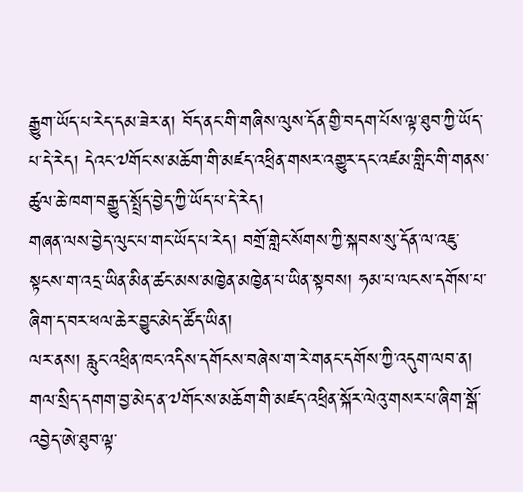རྒྱུག་ཡོད་པ་རེད་དམ་ཟེར་ན། བོད་ནང་གི་གཞིས་ལུས་དོན་གྱི་བདག་པོས་ལྟ་ཐུབ་ཀྱི་ཡོད་པ་དེ་རེད། དེའང་༧གོང་ས་མཆོག་གི་མཛད་འཕྲིན་གསར་འགྱུར་དང་འཛམ་གླིང་གི་གནས་ཚུལ་ཆེ་ཁག་བརྒྱུད་སྤྲོད་བྱེད་ཀྱི་ཡོད་པ་དེ་རེད།
གཞན་ལས་བྱེད་ལུང་པ་གང་ཡོད་པ་རེད། བགྲོ་གླེང་སོགས་ཀྱི་སྐབས་སུ་དོན་ལ་འཇུ་སྟངས་ག་འདྲ་ཡིན་མིན་ཚང་མས་མཁྱེན་མཁྱེན་པ་ཡིན་སྟབས། ཧམ་པ་ལངས་དགོས་པ་ཞིག་ད་བར་ཕལ་ཆེར་བྱུང་མེད་ཚོད་ཡིན།
ལར་ནས། རླུང་འཕྲིན་ཁང་འདིས་དགོངས་བཞེས་ག་རེ་གནང་དགོས་ཀྱི་འདུག་ལབ་ན། གལ་སྲིད་དགག་བྱ་མེད་ན་༧གོང་ས་མཆོག་གི་མཛད་འཕྲིན་སྐོར་ལེའུ་གསར་པ་ཞིག་སྒོ་འབྱེད་ཨེ་ཐུབ་ལྟ་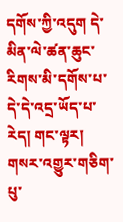དགོས་ཀྱི་འདུག དེ་མིན་ལེ་ཚན་ཆུང་རིགས་མི་དགོས་པ་དེ་དེ་འདྲ་ཡོད་པ་རེད། གང་ལྟར། གསར་འགྱུར་གཅིག་པུ་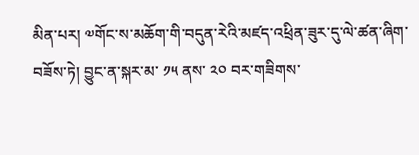མིན་པར། ༧གོང་ས་མཆོག་གི་བདུན་རེའི་མཛད་འཕྲིན་ཟུར་དུ་ལེ་ཚན་ཞིག་བཟོས་ཏེ། བྱུང་ན་སྐར་མ་ ༡༥ ནས་ ༢༠ བར་གཟིགས་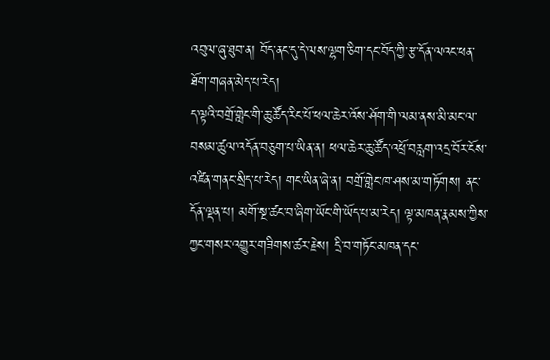འབུལ་ཞུ་ཐུབ་ན། བོད་ནང་དུ་དེ་ལས་ལྷག་ཅིག་དང་བོད་ཀྱི་རྩ་དོན་ལའང་ཕན་ཐོག་གཞན་མེད་པ་རེད།
ད་ལྟའི་བགྲོ་གླེང་གི་ཆུ་ཚོད་རིང་པོ་ཕལ་ཆེར་འོས་ཤོག་གི་ལམ་ནས་མི་མང་ལ་བསམ་ཚུལ་འདོན་བཅུག་པ་ཡིན་ན། ཕལ་ཆེར་ཆུ་ཚོད་འཕྲོ་བརླག་འདྲ་བོར་ངོས་འཛིན་གནང་སྲིད་པ་རེད། གང་ཡིན་ཞེ་ན། བགྲོ་གླེང་ཁ་ཤས་མ་གཏོགས། ནང་དོན་ལྡན་པ། མགོ་སྔ་ཚང་བ་ཞིག་ཡོང་གི་ཡོད་པ་མ་རེད། ལྟ་མཁན་རྣམས་ཀྱིས་ཀྱང་གསར་འགྱུར་གཟིགས་ཚར་རྗེས། དྲི་བ་གཏོང་མཁན་དང་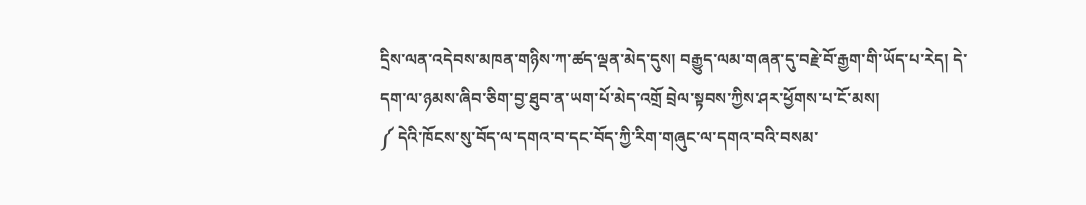དྲིས་ལན་འདེབས་མཁན་གཉིས་ཀ་ཚད་ལྡན་མེད་དུས། བརྒྱུད་ལམ་གཞན་དུ་བརྗེ་བོ་རྒྱག་གི་ཡོད་པ་རེད། དེ་དག་ལ་ཉམས་ཞིབ་ཅིག་བྱ་ཐུབ་ན་ཡག་པོ་མེད་འགྲོ བྲེལ་སྟབས་ཀྱིས་ཤར་ཕྱོགས་པ་ངོ་མས།
༼ དེའི་ཁོངས་སུ་བོད་ལ་དགའ་བ་དང་བོད་ཀྱི་རིག་གཞུང་ལ་དགའ་བའི་བསམ་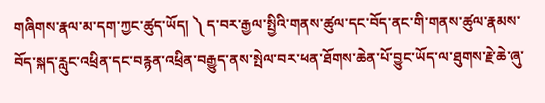གཞིགས་རྣལ་མ་དག་ཀྱང་ཚུད་ཡོད། ༽ ད་བར་རྒྱལ་སྤྱིའི་གནས་ཚུལ་དང་བོད་ནང་གི་གནས་ཚུལ་རྣམས་བོད་སྐད་རླུང་འཕྲིན་དང་བརྙན་འཕྲིན་བརྒྱུད་ནས་སྤེལ་བར་ཕན་ཐོགས་ཆེན་པོ་བྱུང་ཡོད་ལ་ཐུགས་རྗེ་ཆེ་ཞུ་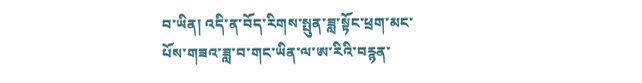བ་ཡིན། འདི་ན་བོད་རིགས་སྤུན་ཟླ་སྟོང་ཕྲག་མང་པོས་གཟའ་ཟླ་བ་གང་ཡིན་ལ་ཨ་རིའི་བརྙན་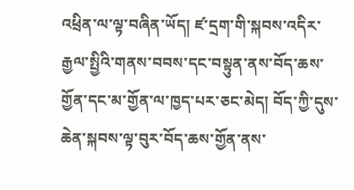འཕྲིན་ལ་ལྟ་བཞིན་ཡོད། ཛ་དྲག་གི་སྐབས་འདིར་རྒྱལ་སྤྱིའི་གནས་བབས་དང་བསྟུན་ནས་བོད་ཆས་གྱོན་དང་མ་གྱོན་ལ་ཁྱད་པར་ཅང་མེད། བོད་ཀྱི་དུས་ཆེན་སྐབས་ལྟ་བུར་བོད་ཆས་གྱོན་ནས་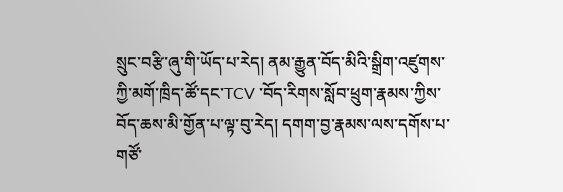སྲུང་བརྩི་ཞུ་གི་ཡོད་པ་རེད། ནམ་རྒྱུན་བོད་མིའི་སྒྲིག་འཛུགས་ཀྱི་མགོ་ཁྲིད་ཚོ་དང་TCV ་བོད་རིགས་སློབ་ཕྲུག་རྣམས་ཀྱིས་བོད་ཆས་མི་གྱོན་པ་ལྟ་བུ་རེད། དགག་བྱ་རྣམས་ལས་དགོས་པ་གཙོ་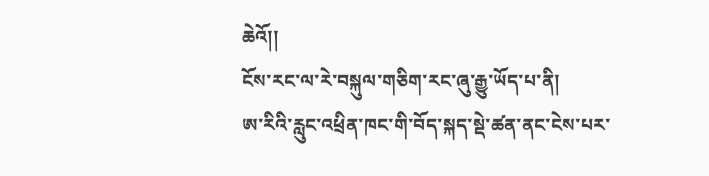ཆེའོ།།
ངོས་རང་ལ་རེ་བསྐུལ་གཅིག་རང་ཞུ་རྒྱུ་ཡོད་པ་ནི།
ཨ་རིའི་རླུང་འཕྲིན་ཁང་གི་བོད་སྐད་སྡེ་ཚན་ནང་ངེས་པར་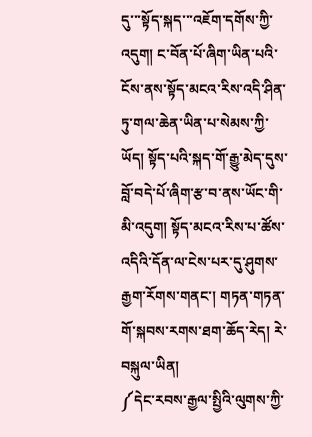དུ་་་སྟོད་སྐད་་་འཇོག་དགོས་ཀྱི་འདུག། ང་བོན་པོ་ཞིག་ཡིན་པའི་ངོས་ནས་སྟོད་མངའ་རིས་འདི་ཤིན་ཏུ་གལ་ཆེན་ཡིན་པ་སེམས་ཀྱི་ཡོད། སྟོད་པའི་སྐད་གོ་རྒྱུ་མེད་དུས་བློ་བདེ་པོ་ཞིག་རྩ་བ་ནས་ཡོང་གི་མི་འདུག། སྟོད་མངའ་རིས་པ་ཚོས་འདིའི་དོན་ལ་ངེས་པར་དུ་ཤུགས་རྒྱག་རོགས་གནང་། གཏན་གཏན་གོ་སྐབས་རགས་ཐག་ཆོད་རེད། རེ་བསྐུལ་ཡིན།
༼དེང་རབས་རྒྱལ་སྤྱིའི་ལུགས་ཀྱི་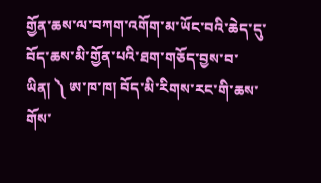གྱོན་ཆས་ལ་བཀག་འགོག་མ་ཡོང་བའི་ཆེད་དུ་བོད་ཆས་མི་གྱོན་པའི་ཐག་གཅོད་བྱས་བ་ཡིན། ༽ ཨ་ཁ་ཁ། བོད་མི་རིགས་རང་གི་ཆས་གོས་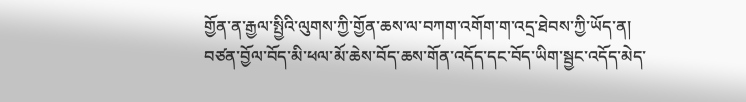གྱོན་ན་རྒྱལ་སྤྱིའི་ལུགས་ཀྱི་གྱོན་ཆས་ལ་བཀག་འགོག་ག་འདྲ་ཐེབས་ཀྱི་ཡོད་ན།
བཙན་བྱོལ་བོད་མི་ཕལ་མོ་ཆེས་བོད་ཆས་གོན་འདོད་དང་བོད་ཡིག་སྦྱང་འདོད་མེད་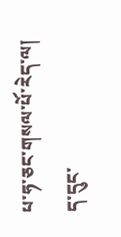པ་ཧ་ཅང་གསལ་པོ་རེད་ལ། ད་དུང་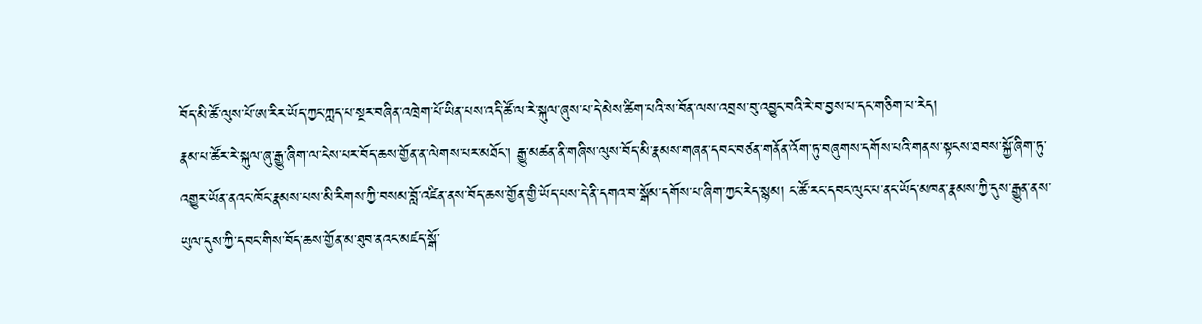བོད་མི་ཚོ་ལུས་པོ་ཨ་རིར་ཡོད་ཀྱང་ཀླད་པ་སྔར་བཞིན་འཁྲེག་པོ་ཡིན་པས་འདི་ཚོ་ལ་རེ་སྐུལ་ཞུས་པ་དེ་མེས་ཚིག་པའི་ས་བོན་ལས་འབྲས་བུ་འབྱུང་བའི་རེ་བ་བྱས་པ་དང་གཅིག་པ་རེད།
རྣམ་པ་ཚོར་རེ་སྐུལ་ཞུ་རྒྱུ་ཞིག་ལ་ངེས་པར་བོད་ཆས་གྱོན་ན་ལེགས་པར་མཐོང་། རྒྱུ་མཚན་ནི་གཞིས་ལུས་བོད་མི་རྣམས་གཞན་དབང་བཙན་གནོན་འོག་ཏུ་བཞུགས་དགོས་པའི་གནས་སྟངས་ཐབས་སྐྱོ་ཞིག་ཏུ་འགྱུར་ཡོན་ནའང་ཁོང་རྣམས་པས་མི་རིགས་ཀྱི་བསམ་བློ་འཛིན་ནས་བོད་ཆས་གྱོན་གྱི་ཡོད་པས་དེ་ནི་དགའ་བ་སྒོམ་དགོས་པ་ཞིག་ཀྱང་རེད་སྙམ། ང་ཚོ་རང་དབང་ལུང་པ་ནང་ཡོད་མཁན་རྣམས་ཀྱི་དུས་རྒྱུན་ནས་ཡུལ་དུས་ཀྱི་དབང་གིས་བོད་ཆས་གྱོན་མ་ཐུབ་ནའང་མཛད་སྒོ་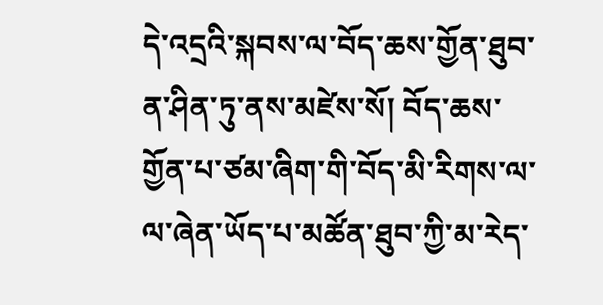དེ་འདྲའི་སྐབས་ལ་བོད་ཆས་གྱོན་ཐུབ་ན་ཤིན་ཏུ་ནས་མཛེས་སོ། བོད་ཆས་གྱོན་པ་ཙམ་ཞིག་གི་བོད་མི་རིགས་ལ་ལ་ཞེན་ཡོད་པ་མཚོན་ཐུབ་ཀྱི་མ་རེད་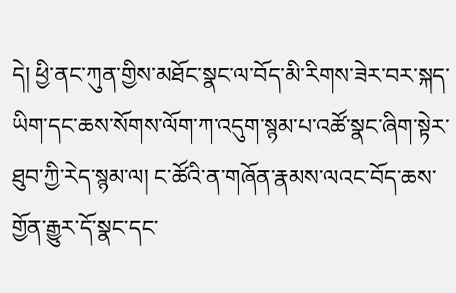དེ། ཕྱི་ནང་ཀུན་གྱིས་མཐོང་སྣང་ལ་བོད་མི་རིགས་ཟེར་བར་སྐད་ཡིག་དང་ཆས་སོགས་ལོག་ཀ་འདུག་སྙམ་པ་འཚོ་སྣང་ཞིག་སྟེར་ཐུབ་ཀྱི་རེད་སྙམ་ལ། ང་ཚོའི་ན་གཞོན་རྣམས་ལའང་བོད་ཆས་གྱོན་རྒྱུར་དོ་སྣང་དང་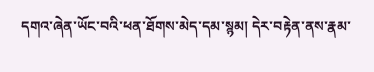དགའ་ཞེན་ཡོང་བའི་ཕན་ཐོགས་མེད་དམ་སྙམ། དེར་བརྟེན་ནས་རྣམ་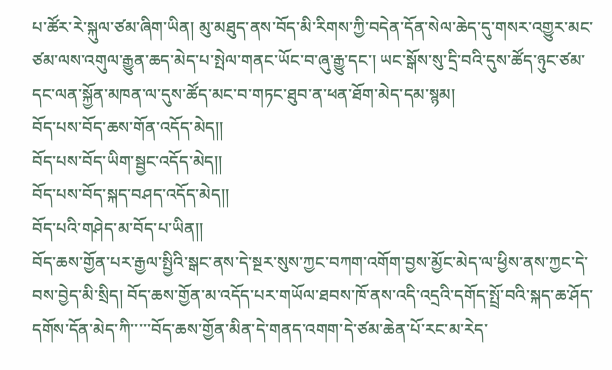པ་ཚོར་རེ་སྐུལ་ཙམ་ཞིག་ཡིན། མུ་མཐུད་ནས་བོད་མི་རིགས་ཀྱི་བདེན་དོན་སེལ་ཆེད་དུ་གསར་འགྱུར་མང་ཙམ་ལས་འགུལ་རྒྱུན་ཆད་མེད་པ་སྤེལ་གནང་ཡོང་བ་ཞུ་རྒྱུ་དང་། ཡང་སྒོས་སུ་དྲི་བའི་དུས་ཚོད་ཉུང་ཙམ་དང་ལན་སྐྱོན་མཁན་ལ་དུས་ཚོད་མང་བ་གཏང་ཐུབ་ན་ཕན་ཐོག་མེད་དམ་སྙམ།
བོད་པས་བོད་ཆས་གོན་འདོད་མེད།།
བོད་པས་བོད་ཡིག་སྦྱང་འདོད་མེད།།
བོད་པས་བོད་སྐད་བཤད་འདོད་མེད།།
བོད་པའི་གཤེད་མ་བོད་པ་ཡིན།།
བོད་ཆས་གྱོན་པར་རྒྱལ་སྤྱིའི་སྒང་ནས་དེ་སྔར་སུས་ཀྱང་བཀག་འགོག་བྱས་མྱོང་མེད་ལ་ཕྱིས་ནས་ཀྱང་དེ་བས་བྱེད་མི་སྲིད། བོད་ཆས་གྱོན་མ་འདོད་པར་གཡོལ་ཐབས་ཁོ་ནས་འདི་འདྲའི་དགོད་སྤྲོ་བའི་སྐད་ཆ་ཤོད་དགོས་དོན་མེད་ཀི་་་་་བོད་ཆས་གྱོན་མིན་དེ་གནད་འགག་དེ་ཙམ་ཆེན་པོ་རང་མ་རེད་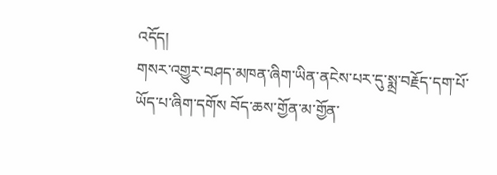འདོད།
གསར་འགྱུར་བཤད་མཁན་ཞིག་ཡིན་ནངེས་པར་དུ་སྨྲ་བརྗོད་དག་པོ་ཡོད་པ་ཞིག་དགོས བོད་ཆས་གྱོན་མ་གྱོན་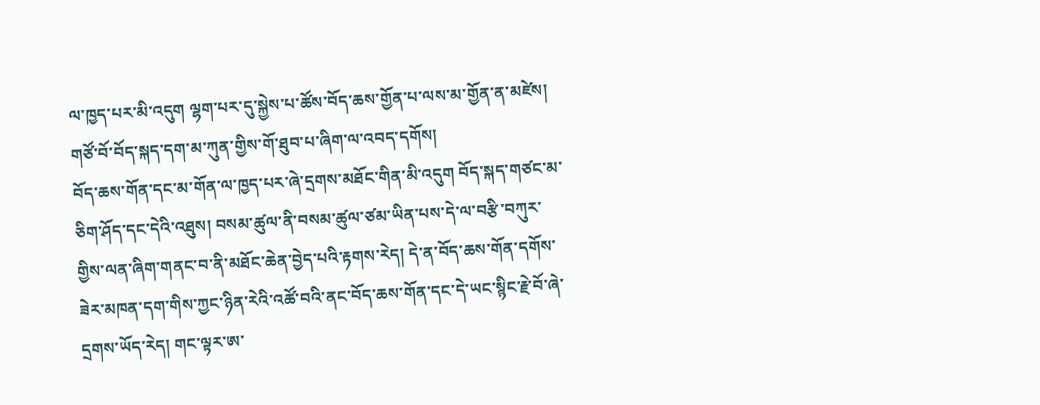ལ་ཁྱད་པར་མི་འདུག ལྷག་པར་དུ་སྐྱེས་པ་ཚོས་བོད་ཆས་གྱོན་པ་ལས་མ་གྱོན་ན་མཛེས། གཙོ་བོ་བོད་སྐད་དག་མ་ཀུན་གྱིས་གོ་ཐུབ་པ་ཞིག་ལ་འབད་དགོས།
བོད་ཆས་གོན་དང་མ་གོན་ལ་ཁྱད་པར་ཞེ་དྲགས་མཐོང་གིན་མི་འདུག བོད་སྐད་གཙང་མ་ཅིག་ཤོད་དང་དེའི་འཐུས། བསམ་ཚུལ་ནི་བསམ་ཚུལ་ཙམ་ཡིན་པས་དེ་ལ་བརྩི་བཀུར་གྱིས་ལན་ཞིག་གནང་བ་ནི་མཐོང་ཆེན་བྱེད་པའི་རྟགས་རེད། དེ་ན་བོད་ཆས་གོན་དགོས་ཟེར་མཁན་དག་གིས་ཀྱང་ཉིན་རེའི་འཚོ་བའི་ནང་བོད་ཆས་གོན་དང་དེ་ཡང་སྙིང་རྗེ་བོ་ཞེ་དྲགས་ཡོད་རེད། གང་ལྟར་ཨ་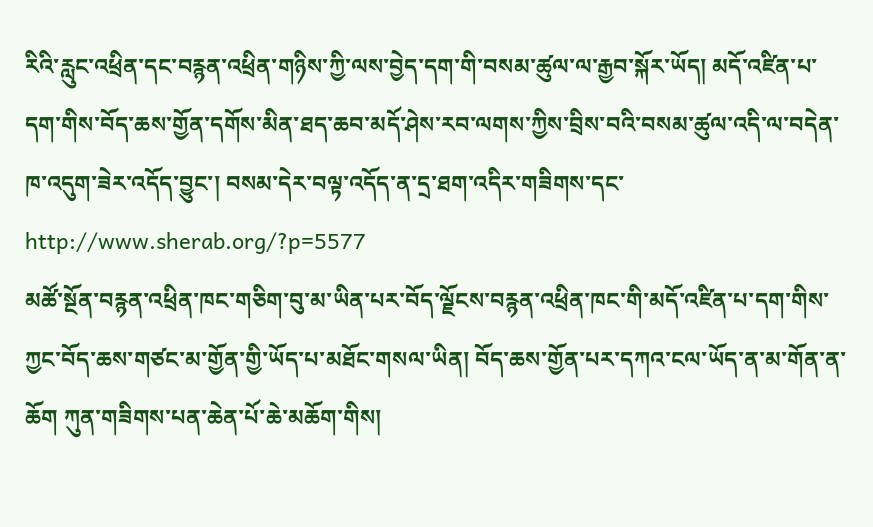རིའི་རླུང་འཕྲིན་དང་བརྙན་འཕྲིན་གཉིས་ཀྱི་ལས་བྱེད་དག་གི་བསམ་ཚུལ་ལ་རྒྱབ་སྐོར་ཡོད། མདོ་འཛིན་པ་དག་གིས་བོད་ཆས་གྱོན་དགོས་མིན་ཐད་ཆབ་མདོ་ཤེས་རབ་ལགས་ཀྱིས་བྲིས་བའི་བསམ་ཚུལ་འདི་ལ་བདེན་ཁ་འདུག་ཟེར་འདོད་བྱུང་། བསམ་དེར་བལྟ་འདོད་ན་དྲ་ཐག་འདིར་གཟིགས་དང་ http://www.sherab.org/?p=5577
མཚོ་སྔོན་བརྙན་འཕྲིན་ཁང་གཅིག་བུ་མ་ཡིན་པར་བོད་ལྗོངས་བརྙན་འཕྲིན་ཁང་གི་མདོ་འཛིན་པ་དག་གིས་ཀྱང་བོད་ཆས་གཙང་མ་གྱོན་གྱི་ཡོད་པ་མཐོང་གསལ་ཡིན། བོད་ཆས་གྱོན་པར་དཀའ་ངལ་ཡོད་ན་མ་གོན་ན་ཆོག ཀུན་གཟིགས་པན་ཆེན་པོ་ཆེ་མཆོག་གིས།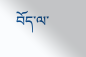བོད་ལ་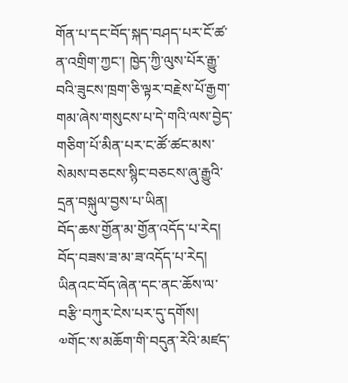གོན་པ་དང་བོད་སྐད་བཤད་པར་ངོ་ཚ་ན་འགྲིག་ཀྱང་། ཁྱེད་ཀྱི་ལུས་པོར་རྒྱུ་བའི་ཟུངས་ཁྲག་ཅི་ལྟར་བརྗེས་པོ་རྒྱག་གམ་ཞེས་གསུངས་པ་དེ་གའི་ལས་བྱེད་གཅིག་པོ་མིན་པར་ང་ཚོ་ཚང་མས་སེམས་བཅངས་སྙིང་བཅངས་ཞུ་རྒྱུའི་དྲན་བསྐུལ་བྱས་པ་ཡིན།
བོད་ཆས་གྱོན་མ་གྱོན་འདོད་པ་རེད། བོད་བཟས་ཟ་མ་ཟ་འདོད་པ་རེད། ཡིནའང་བོད་ཞེན་དང་ནང་ཆོས་ལ་བརྩི་བཀུར་ངེས་པར་དུ་དགོས།
༧གོང་ས་མཆོག་གི་བདུན་རེའི་མཛད་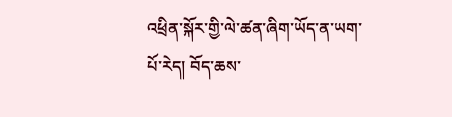འཕྲིན་སྐོར་གྱི་ལེ་ཚན་ཞིག་ཡོད་ན་ཡག་པོ་རེད། བོད་ཆས་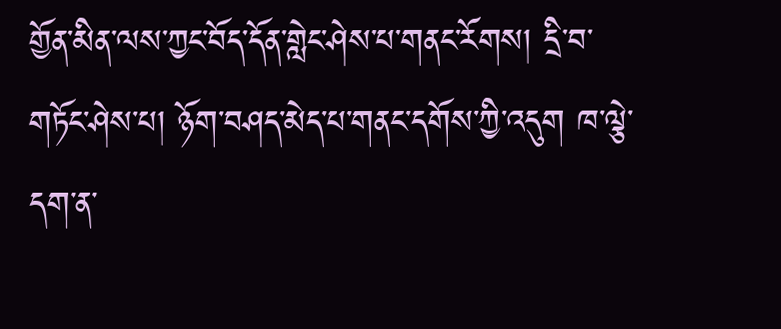གྱོན་མིན་ལས་ཀྱང་བོད་དོན་གླེང་ཤེས་པ་གནང་རོགས། དྲི་བ་གཏོང་ཤེས་པ། ཉོག་བཤད་མེད་པ་གནང་དགོས་ཀྱི་འདུག ཁ་ལྕེ་དག་ན་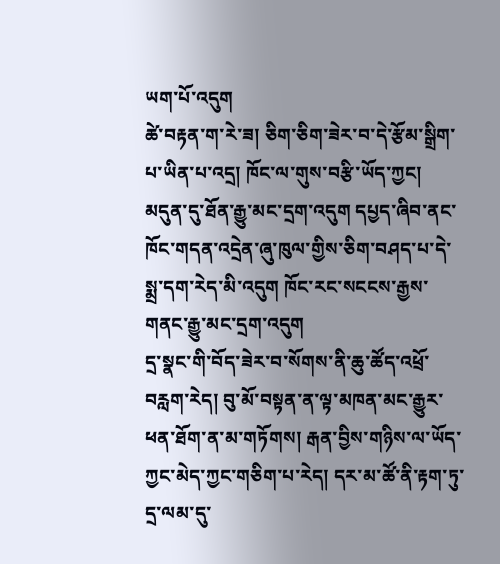ཡག་པོ་འདུག
ཚེ་བརྟན་ག་རེ་ཟ། ཅིག་ཅིག་ཟེར་བ་དེ་རྩོམ་སྒྲིག་པ་ཡིན་པ་འདྲ། ཁོང་ལ་གུས་བརྩི་ཡོད་ཀྱང། མདུན་དུ་ཐོན་རྒྱུ་མང་དྲག་འདུག དཔྱད་ཞིབ་ནང་ཁོང་གདན་འདྲེན་ཞུ་ཁུལ་གྱིས་ཅིག་བཤད་པ་དེ་སྨྲ་དག་རེད་མི་འདུག ཁོང་རང་སངངས་རྒྱས་གནང་རྒྱུ་མང་དྲག་འདུག
དྲ་སྣང་གི་བོད་ཟེར་བ་སོགས་ནི་ཆུ་ཚོད་འཕྲོ་བརླག་རེད། བུ་མོ་བསྟན་ན་ལྟ་མཁན་མང་རྒྱུར་ཕན་ཐོག་ན་མ་གཏོགས། རྒན་བྱིས་གཉིས་ལ་ཡོད་ཀྱང་མེད་ཀྱང་གཅིག་པ་རེད། དར་མ་ཚོ་ནི་རྟག་ཏུ་དྲ་ལམ་དུ་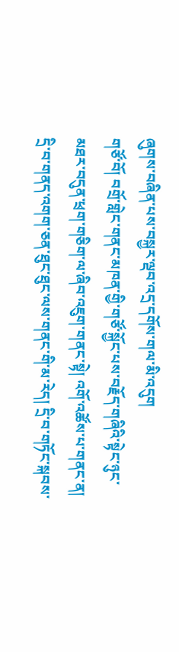ཞུགས་བཞིན་པས་བསྐྱར་ལྡབ་འདྲ་དགོས་གལ་མི་འདུག
གཙོ་བོ། བགྲོ་གླེང་གནང་མཁན་གྱི་གཙོ་སྐྱོང་པས་བརྗོད་གཞིའི་སྟེང་ཉུང་མཐར་བདུན་ཕྲག་གཅིག་ལ་ཞིབ་འཇུག་གནང་སྟེ། འགོ་འཚོས་པ་གནང་ན། དྲི་བ་གནད་འགག་ཅན་ཐུང་ཐུང་ལས་གནང་གི་མ་རེད། དྲི་བ་གཏོང་སྐབས་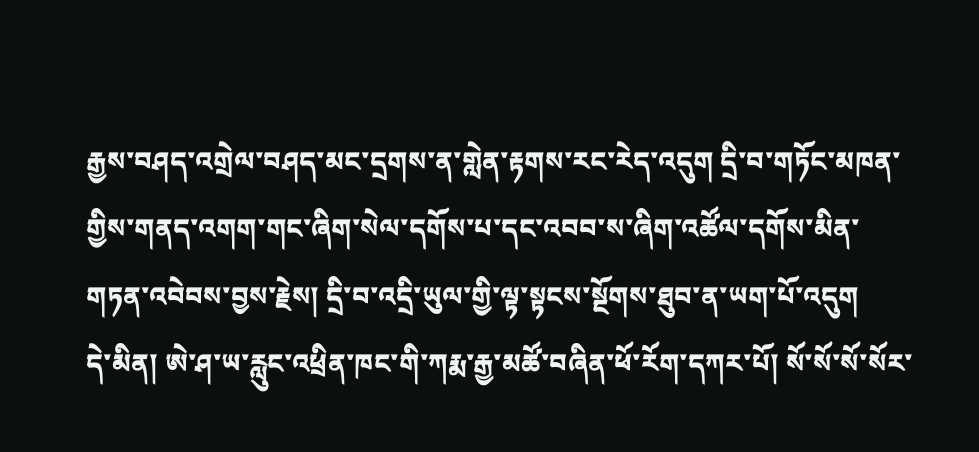རྒྱས་བཤད་འགྲེལ་བཤད་མང་དྲགས་ན་གླེན་རྟགས་རང་རེད་འདུག དྲི་བ་གཏོང་མཁན་གྱིས་གནད་འགག་གང་ཞིག་སེལ་དགོས་པ་དང་འབབ་ས་ཞིག་འཚོལ་དགོས་མིན་གཏན་འབེབས་བྱས་རྗེས། དྲི་བ་འདྲི་ཡུལ་གྱི་ལྟ་སྟངས་སྔོགས་ཐུབ་ན་ཡག་པོ་འདུག
དེ་མིན། ཨེ་ཤ་ཡ་རླུང་འཕྲིན་ཁང་གི་ཀརྨ་རྒྱ་མཚོ་བཞིན་ཕོ་རོག་དཀར་པོ། སོ་སོ་སོ་སོར་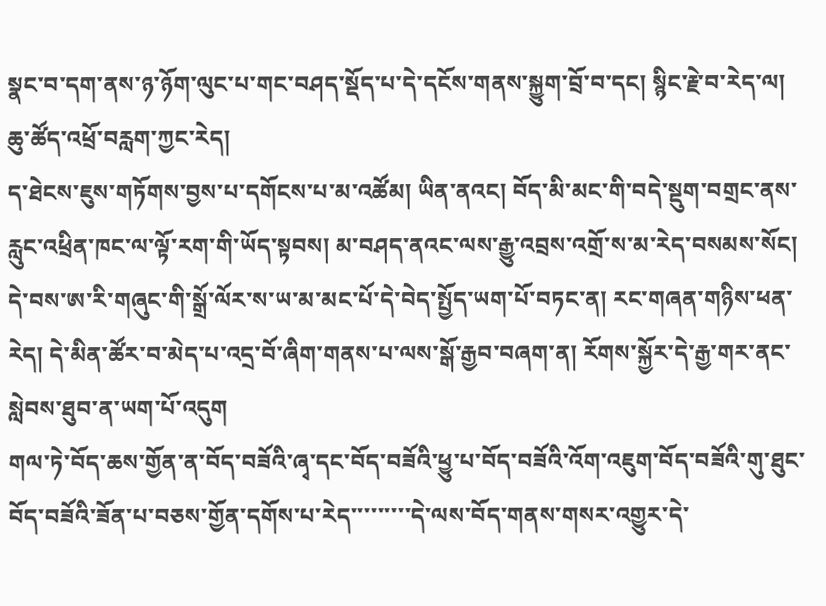སྣང་བ་དག་ནས་ཉ་ཉོག་ལུང་པ་གང་བཤད་སྡོད་པ་དེ་དངོས་གནས་སྐྱུག་བྲོ་བ་དང། སྙིང་རྗེ་བ་རེད་ལ། ཆུ་ཚོད་འཕྲོ་བརླག་ཀྱང་རེད།
ད་ཐེངས་ཇུས་གཏོགས་བྱས་པ་དགོངས་པ་མ་འཚོམ། ཡིན་ནའང། བོད་མི་མང་གི་བདེ་སྡུག་བགྲང་ནས་རླུང་འཕྲིན་ཁང་ལ་ལྟོ་རག་གི་ཡོད་སྟབས། མ་བཤད་ནའང་ལས་རྒྱུ་འབྲས་འགྲོ་ས་མ་རེད་བསམས་སོང། དེ་བས་ཨ་རི་གཞུང་གི་སྒྲོ་ལོར་ས་ཡ་མ་མང་པོ་དེ་བེད་སྤྱོད་ཡག་པོ་བཏང་ན། རང་གཞན་གཉིས་ཕན་རེད། དེ་མིན་ཚོར་བ་མེད་པ་འདྲ་བོ་ཞིག་གནས་པ་ལས་སྒོ་རྒྱབ་བཞག་ན། རོགས་སྐྱོར་དེ་རྒྱ་གར་ནང་སླེབས་ཐུབ་ན་ཡག་པོ་འདུག
གལ་ཏེ་བོད་ཆས་གྱོན་ན་བོད་བཟོའི་ཞྭ་དང་བོད་བཟོའི་ཕྱུ་པ་བོད་བཟོའི་འོག་འཇུག་བོད་བཟོའི་གུ་ཐུང་བོད་བཟོའི་ཟོན་པ་བཅས་གྱོན་དགོས་པ་རེད་་་་་་་་་དེ་ལས་བོད་གནས་གསར་འགྱུར་དེ་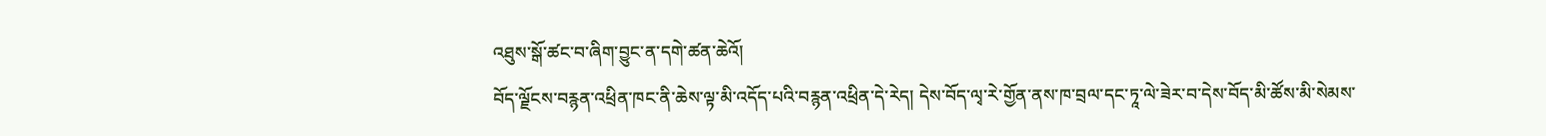འཐུས་སྒོ་ཚང་བ་ཞིག་བྱུང་ན་དགེ་ཚན་ཆེའོ།
བོད་ལྗོངས་བརྙན་འཕྲིན་ཁང་ནི་ཆེས་ལྟ་མི་འདོད་པའི་བརྙན་འཕྲིན་དེ་རེད། དེས་བོད་ལྭ་རེ་གྱོན་ནས་ཁ་བྲལ་དང་ཏཱ་ལེ་ཟེར་བ་དེས་བོད་མི་ཚོས་མི་སེམས་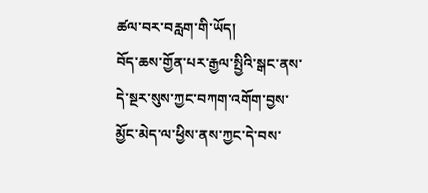ཚལ་བར་བརླག་གི་ཡོད།
བོད་ཆས་གྱོན་པར་རྒྱལ་སྤྱིའི་སྒང་ནས་དེ་སྔར་སུས་ཀྱང་བཀག་འགོག་བྱས་མྱོང་མེད་ལ་ཕྱིས་ནས་ཀྱང་དེ་བས་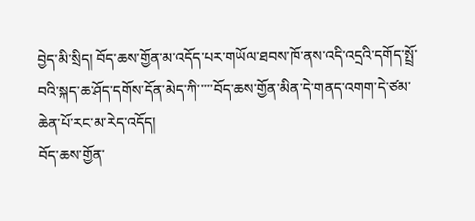བྱེད་མི་སྲིད། བོད་ཆས་གྱོན་མ་འདོད་པར་གཡོལ་ཐབས་ཁོ་ནས་འདི་འདྲའི་དགོད་སྤྲོ་བའི་སྐད་ཆ་ཤོད་དགོས་དོན་མེད་ཀི་་་་་བོད་ཆས་གྱོན་མིན་དེ་གནད་འགག་དེ་ཙམ་ཆེན་པོ་རང་མ་རེད་འདོད།
བོད་ཆས་གྱོན་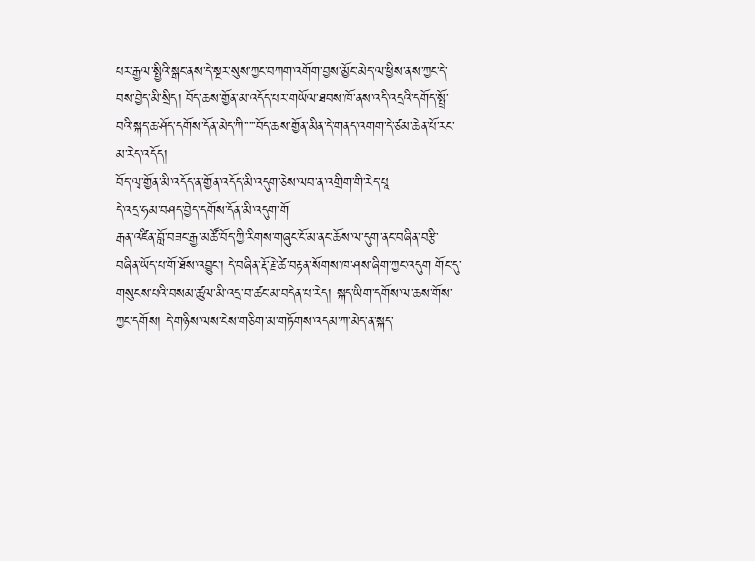པར་རྒྱལ་སྤྱིའི་སྒང་ནས་དེ་སྔར་སུས་ཀྱང་བཀག་འགོག་བྱས་མྱོང་མེད་ལ་ཕྱིས་ནས་ཀྱང་དེ་བས་བྱེད་མི་སྲིད། བོད་ཆས་གྱོན་མ་འདོད་པར་གཡོལ་ཐབས་ཁོ་ནས་འདི་འདྲའི་དགོད་སྤྲོ་བའི་སྐད་ཆ་ཤོད་དགོས་དོན་མེད་ཀི་་་་་བོད་ཆས་གྱོན་མིན་དེ་གནད་འགག་དེ་ཙམ་ཆེན་པོ་རང་མ་རེད་འདོད།
བོད་ལྭ་གྱོན་མི་འདོད་ན་གྱོན་འདོད་མི་འདུག་ཅེས་ལབ་ན་འགྲིག་གི་རེད་པཱ
དེ་འདྲ་ཧམ་བཤད་བྱེད་དགོས་དོན་མི་འདུག་གོ
རྒན་འཛིན་བློ་བཟང་རྒྱ་མཚོ་བོད་ཀྱི་རིགས་གཞུང་ངོ་མ་ནང་ཆོས་ལ་དུག་ནང་བཞིན་བརྩི་བཞིན་ཡོད་པ་གོ་ཐོས་འབྱུང་། དེ་བཞིན་རྡོ་རྗེ་ཚེ་བརྟན་སོགས་ཁ་ཤས་ཞིག་ཀྱང་འདུག གོང་དུ་གསུངས་པའི་བསམ་ཚུལ་མི་འདྲ་བ་ཚང་མ་བདེན་པ་རེད། སྐད་ཡིག་དགོས་ལ་ཆས་གོས་ཀྱང་དགོས། དེ་གཉིས་ལས་ངེས་གཅིག་མ་གཏོགས་འདམ་ཀ་མེད་ན་སྐད་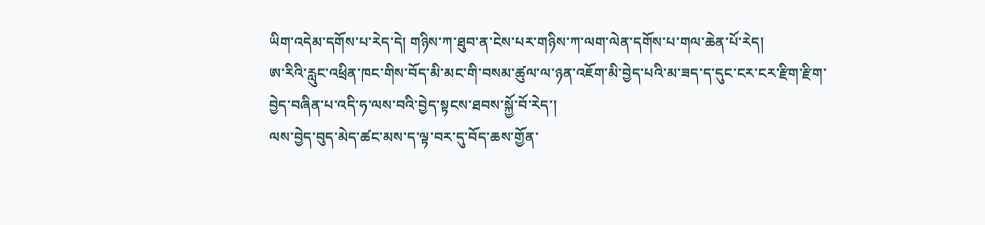ཡིག་འདེམ་དགོས་པ་རེད་དེ། གཉིས་ཀ་ཐུབ་ན་ངེས་པར་གཉིས་ཀ་ལག་ལེན་དགོས་པ་གལ་ཆེན་པོ་རེད།
ཨ་རིའི་རླུང་འཕྲིན་ཁང་གིས་བོད་མི་མང་གི་བསམ་ཚུལ་ལ་ཉན་འཇོག་མི་བྱེད་པའི་མ་ཟད་ད་དུང་ངར་ངར་རྫིག་རྫིག་བྱེད་བཞིན་པ་འདི་ཧ་ལས་བའི་བྱེད་སྟངས་ཐབས་སྐྱོ་བོ་རེད་།
ལས་བྱེད་བུད་མེད་ཚང་མས་ད་ལྟ་བར་དུ་བོད་ཆས་གྱོན་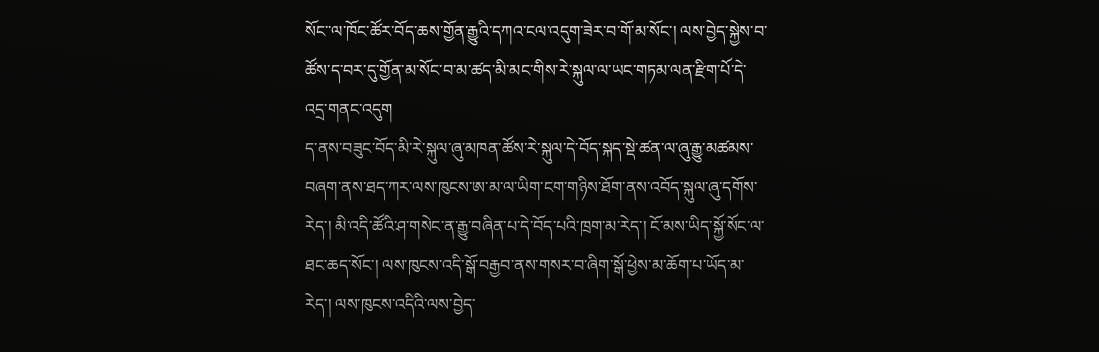སོང་་ལ་ཁོང་ཚོར་བོད་ཆས་གྱོན་རྒྱུའི་དཀའ་ངལ་འདུག་ཟེར་བ་གོ་མ་སོང་། ལས་བྱེད་སྐྱེས་བ་ཚོས་ད་བར་དུ་གྱོན་མ་སོང་བ་མ་ཚད་མི་མང་གིས་རེ་སྐུལ་ལ་ཡང་གཏམ་ལན་རྫིག་པོ་དེ་འདྲ་གནང་འདུག
ད་ནས་བཟུང་བོད་མི་རེ་སྐུལ་ཞུ་མཁན་ཚོས་རེ་སྐུལ་དེ་བོད་སྐད་སྡེ་ཚན་ལ་ཞུ་རྒྱུ་མཚམས་བཞག་ནས་ཐད་ཀར་ལས་ཁུངས་ཨ་མ་ལ་ཡིག་ངག་གཉིས་ཐོག་ནས་འབོད་སྐུལ་ཞུ་དགོས་རེད་། མི་འདི་ཚོའི་ཤ་གསེང་ན་རྒྱུ་བཞིན་པ་དེ་བོད་པའི་ཁྲག་མ་རེད་། ངོ་མས་ཡིད་སྐྱོ་སོང་ལ་ཐང་ཆད་སོང་། ལས་ཁུངས་འདི་སྒོ་བརྒྱབ་ནས་གསར་བ་ཞིག་སྒོ་ཕྱེས་མ་ཆོག་པ་ཡོད་མ་རེད་། ལས་ཁུངས་འདིའི་ལས་བྱེད་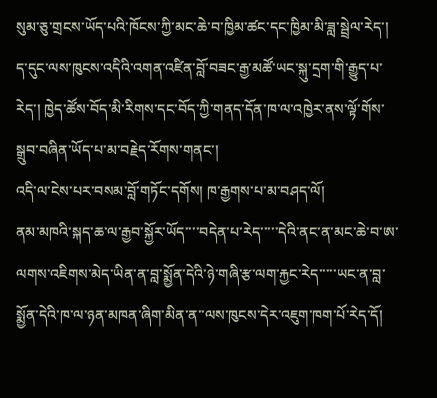སུམ་ཅུ་གྲངས་ཡོད་པའི་ཁོངས་ཀྱི་མང་ཆེ་བ་ཁྱིམ་ཚང་དང་ཁྱིམ་མི་ཟླ་སྦྲེལ་རེད་། ད་དུང་ལས་ཁུངས་འདིའི་འགན་འཛིན་བློ་བཟང་རྒྱ་མཚོ་ཡང་སྐུ་དྲག་གི་རྒྱུད་པ་རེད་། ཁྱེད་ཚོས་བོད་མི་རིགས་དང་བོད་ཀྱི་གནད་དོན་ཁ་ལ་འཁྱེར་ནས་ལྟོ་གོས་སྒྲུབ་བཞིན་ཡོད་པ་མ་བརྗེད་རོགས་གནང་།
འདི་ལ་ངེས་པར་བསམ་བློ་གཏོང་དགོས། ཁ་རྒྱགས་པ་མ་བཤད་ལོ།
ནམ་མཁའི་སྐད་ཆ་ལ་རྒྱབ་སྐྱོར་ཡོད་་་་བདེན་པ་རེད་་་་་དེའི་ནང་ན་མང་ཆེ་བ་ཨ་ལགས་འཇིགས་མེད་ཡིན་ན་བླ་སྨྱོན་དེའི་ཉེ་གཞི་རྩ་ལག་རྐྱང་རེད་་་་་ཡང་ན་བླ་སྨྱོན་དེའི་ཁ་ལ་ཉན་མཁན་ཞིག་མིན་ན་་ལས་ཁུངས་དེར་འཇུག་ཁག་པོ་རེད་དོ།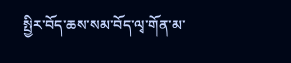སྤྱིར་བོད་ཆས་སམ་བོད་ལྭ་གོན་མ་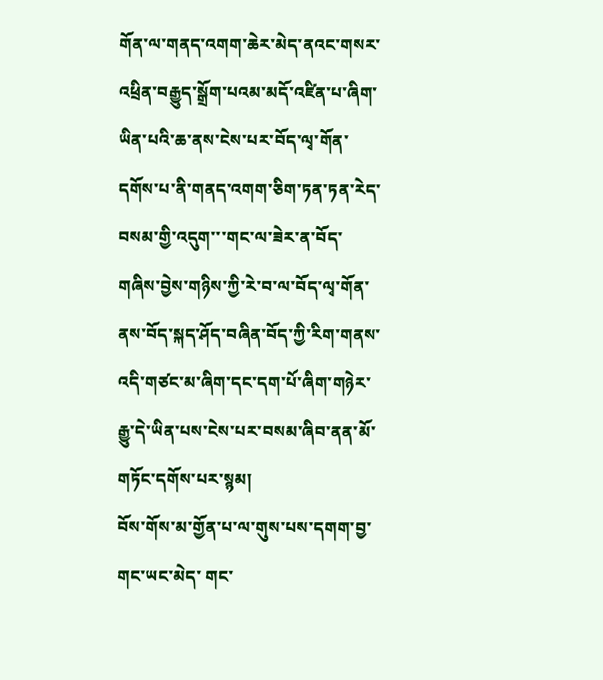གོན་ལ་གནད་འགག་ཆེར་མེད་ནའང་གསར་འཕྲིན་བརྒྱུད་སྒྲོག་པའམ་མདོ་འཛིན་པ་ཞིག་ཡིན་པའི་ཆ་ནས་ངེས་པར་བོད་ལྭ་གོན་དགོས་པ་ནི་གནད་འགག་ཅིག་ཏན་ཏན་རེད་བསམ་གྱི་འདུག་་་གང་ལ་ཟེར་ན་བོད་གཞིས་བྱེས་གཉིས་ཀྱི་རེ་བ་ལ་བོད་ལྭ་གོན་ནས་བོད་སྐད་ཤོད་བཞིན་བོད་ཀྱི་རིག་གནས་འདི་གཙང་མ་ཞིག་དང་དག་པོ་ཞིག་གཉེར་རྒྱུ་དེ་ཡིན་པས་ངེས་པར་བསམ་ཞིབ་ནན་མོ་གཏོང་དགོས་པར་སྙམ།
བོས་གོས་མ་གྱོན་པ་ལ་གུས་པས་དགག་བྱ་གང་ཡང་མེད་ གང་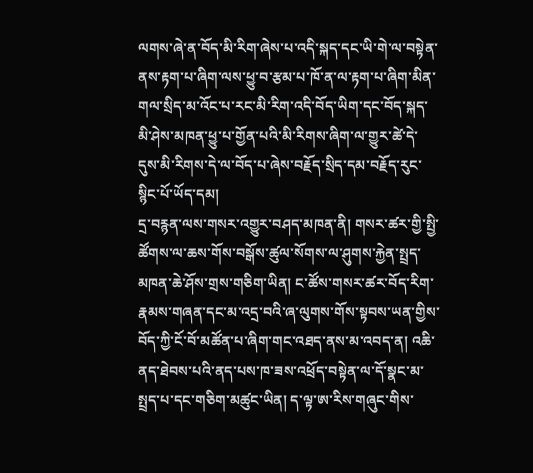ལགས་ཞེ་ན་བོད་མི་རིག་ཞེས་པ་འདི་སྐད་དང་ཡི་གེ་ལ་བསྟེན་ནས་རྟག་པ་ཞིག་ལས་ཕྱུ་བ་རྩམ་པ་ཁོ་ན་ལ་རྟག་པ་ཞིག་མིན་ གལ་སྲིད་མ་འོང་པ་རང་མི་རིག་འདི་བོད་ཡིག་དང་བོད་སྐད་མི་ཤེས་མཁན་ཕྱུ་པ་གྱོན་པའི་མི་རིགས་ཞིག་ལ་གྱུར་ཚེ་དེ་དུས་མི་རིགས་དེ་ལ་བོད་པ་ཞེས་བརྗོད་སྲིད་དམ་བརྗོད་རུང་སྙིང་པོ་ཡོད་དམ།
དྲ་བརྙན་ལས་གསར་འགྱུར་བཤད་མཁན་ནི། གསར་ཚར་གྱི་སྤྱི་ཚོགས་ལ་ཆས་གོས་བསྒོས་ཚུལ་སོགས་ལ་ཤུགས་རྐྱེན་སྤྲད་མཁན་ཆེ་ཤོས་གྲས་གཅིག་ཡིན། ང་ཚོས་གསར་ཚར་བོད་རིག་རྣམས་གཞན་དང་མ་འདྲ་བའི་ཞ་ལུགས་གོས་སྟབས་ཡན་གྱིས་བོད་ཀྱི་ངོ་བོ་མཚོན་པ་ཞིག་གང་འཐད་ནས་མ་འབད་ན། འཆི་ནད་ཐེབས་པའི་ནད་པས་ཁ་ཟས་འཕྲོད་བསྟེན་ལ་དོ་སྣང་མ་སྤྲད་པ་དང་གཅིག་མཚུང་ཡིན། ད་ལྟ་ཨ་རིས་གཞུང་གིས་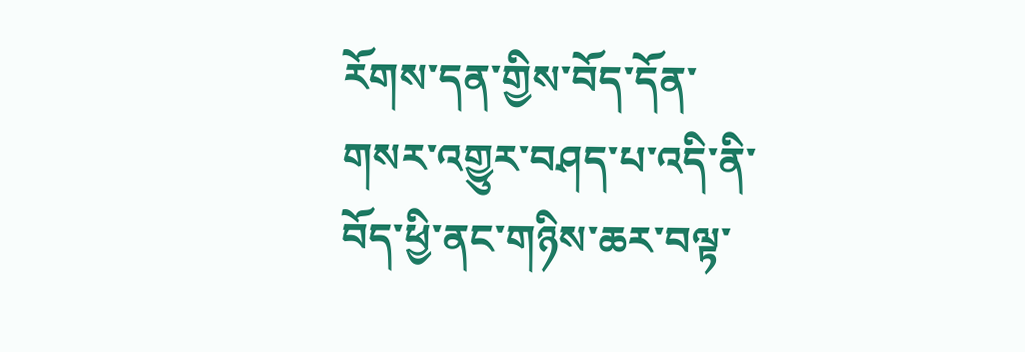རོགས་དན་གྱིས་བོད་དོན་གསར་འགྱུར་བཤད་པ་འདི་ནི་བོད་ཕྱི་ནང་གཉིས་ཆར་བལྟ་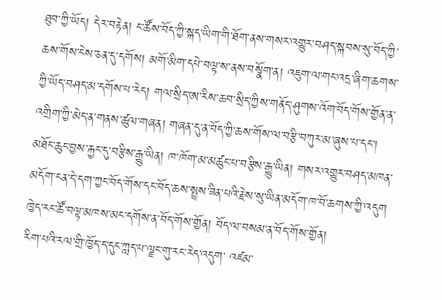ཐུབ་ཀྱི་ཡོད། དེར་བརྟེན། ང་ཚོས་བོད་ཀྱི་སྐད་ཡིག་གི་ཐོག་ནས་གསར་འགྱུར་བཤད་སྐབས་སུ་བོད་ཀྱི་ཆས་གོས་ངེས་ཅན་དུ་དགོས། མགོ་མིག་དཔེ་བལྟ་ས་ནས་བསྣོག་ན། འཇུག་ལ་གང་འདྲ་ཞིག་ཆགས་ཀྱི་ཡོད་བཤད་མ་དགོས་པ་རེད། གལ་སྲིད་ཨ་རིས་ཆབ་སྲིད་ཀྱིས་གནོད་ཤུགས་འོག་བོད་གོས་གྱོན་ན་འགྲིག་ཀྱི་མེད་ན་གནས་ཚུལ་གཞན། གཞན་དུ་ན་བོད་ཀྱི་ཆས་གོས་ལ་བརྩི་བཀུར་མ་ཞུས་པ་དང་། མཐོང་ཆུང་བྱས་རྐྱང་དུ་བརྩིས་རྒྱུ་ཡིན། ཁ་ཁོག་མ་མཚུང་པ་བརྩིས་རྒྱུ་ཡིན། གསར་འགྱུར་བཤད་མཁན་མདོག་ངན་དེ་དག་ཀྱང་བོད་གོས་དང་བོད་ཆས་སྤྲས་ཟིན་པའི་རྗེས་སུ་ཡིན་མདོག་ཁ་བོ་ཆགས་ཀྱི་འདུག ཁྱེད་རང་ཚོ་བལྟ་མཁས་མང་དགོས་ན་བོད་གོས་གྱོན། བོད་ལ་བསམ་ན་བོད་གོས་གྱོན།
རིག་པའི་རལ་གྲི་ཁྱོད་ད་དུང་ཀླད་པ་ལྗང་གུ་རང་རེད་འདུག་ འཛམ་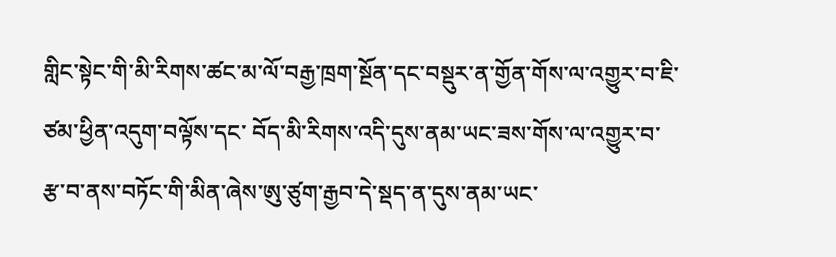གླིང་སྟེང་གི་མི་རིགས་ཚང་མ་ལོ་བརྒྱ་ཁྲག་སྔོན་དང་བསྡུར་ན་གྱོན་གོས་ལ་འགྱུར་བ་ཇི་ཙམ་ཕྱིན་འདུག་བལྟོས་དང་ བོད་མི་རིགས་འདི་དུས་ནམ་ཡང་ཟས་གོས་ལ་འགྱུར་བ་རྩ་བ་ནས་བཏོང་གི་མིན་ཞེས་ཨུ་ཙུག་རྒྱབ་དེ་སྡད་ན་དུས་ནམ་ཡང་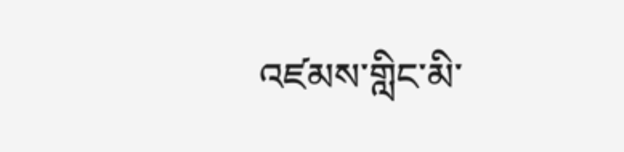འཛམས་གླིང་མི་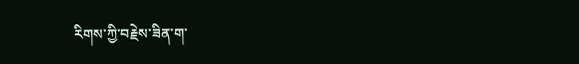རིགས་ཀྱི་བརྗེས་ཟིན་ག་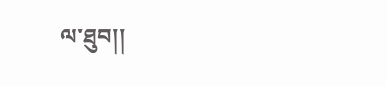ལ་ཐུབ།།